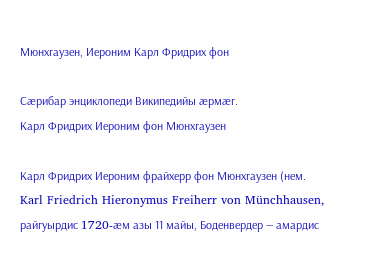Мюнхгаузен, Иероним Карл Фридрих фон

Сæрибар энциклопеди Википедийы æрмæг.
Карл Фридрих Иероним фон Мюнхгаузен

Карл Фридрих Иероним фрайхерр фон Мюнхгаузен (нем. Karl Friedrich Hieronymus Freiherr von Münchhausen, райгуырдис 1720-æм азы 11 майы, Боденвердер — амардис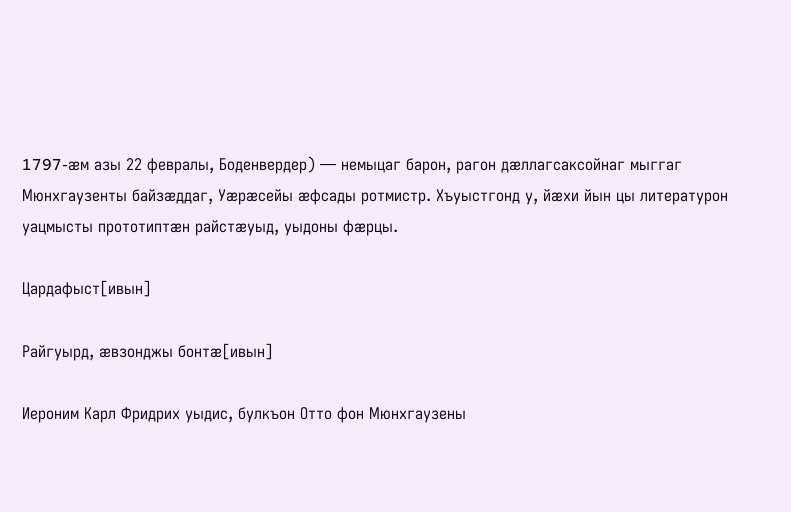1797-æм азы 22 февралы, Боденвердер) — немыцаг барон, рагон дæллагсаксойнаг мыггаг Мюнхгаузенты байзæддаг, Уæрæсейы æфсады ротмистр. Хъуыстгонд у, йæхи йын цы литературон уацмысты прототиптæн райстæуыд, уыдоны фæрцы.

Цардафыст[ивын]

Райгуырд, æвзонджы бонтæ[ивын]

Иероним Карл Фридрих уыдис, булкъон Отто фон Мюнхгаузены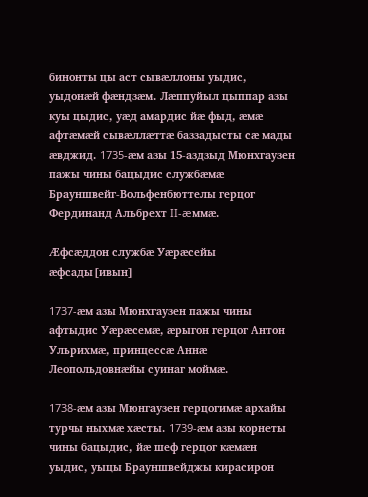бинонты цы аст сывæллоны уыдис, уыдонæй фæндзæм. Лæппуйыл цыппар азы куы цыдис, уæд амардис йæ фыд, æмæ афтæмæй сывæллæттæ баззадысты сæ мады æвджид. 1735-æм азы 15-аздзыд Мюнхгаузен пажы чины бацыдис службæмæ Брауншвейг-Вольфенбюттелы герцог Фердинанд Альбрехт II-æммæ.

Æфсæддон службæ Уæрæсейы æфсады[ивын]

1737-æм азы Мюнхгаузен пажы чины афтыдис Уæрæсемæ, æрыгон герцог Антон Ульрихмæ, принцессæ Аннæ Леопольдовнæйы суинаг моймæ.

1738-æм азы Мюнгаузен герцогимæ архайы турчы ныхмæ хæсты. 1739-æм азы корнеты чины бацыдис, йæ шеф герцог кæмæн уыдис, уыцы Брауншвейджы кирасирон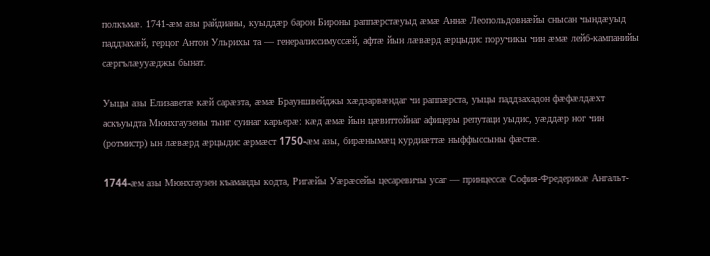полкъмæ. 1741-æм азы райдианы, куыддæр барон Бироны раппæрстæуыд æмæ Аннæ Леопольдовнæйы снысан чындæуыд паддзахæй, герцог Антон Ульрихы та — генералиссимуссæй, афтæ йын лæвæрд æрцыдис поручикы чин æмæ лейб-кампанийы сæргълæууæджы бынат.

Уыцы азы Елизаветæ кæй сарæзта, æмæ Брауншвейджы хæдзарвæндаг чи раппæрста, уыцы паддзахадон фæфæлдæхт аскъуыдта Мюнхгаузены тынг суинаг карьерæ: кæд æмæ йын цæвиттойнаг афицеры репутаци уыдис, уæддæр ног чин (ротмистр) ын лæвæрд æрцыдис æрмæст 1750-æм азы, бирæнымæц курдиæттæ ныффыссыны фæстæ.

1744-æм азы Мюнхгаузен къаманды кодта, Ригæйы Уæрæсейы цесаревичы усаг — принцессæ София-Фредерикæ Ангальт-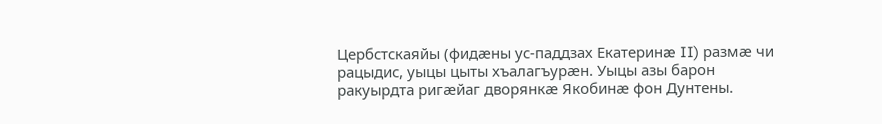Цербстскаяйы (фидæны ус-паддзах Екатеринæ II) размæ чи рацыдис, уыцы цыты хъалагъурæн. Уыцы азы барон ракуырдта ригæйаг дворянкæ Якобинæ фон Дунтены.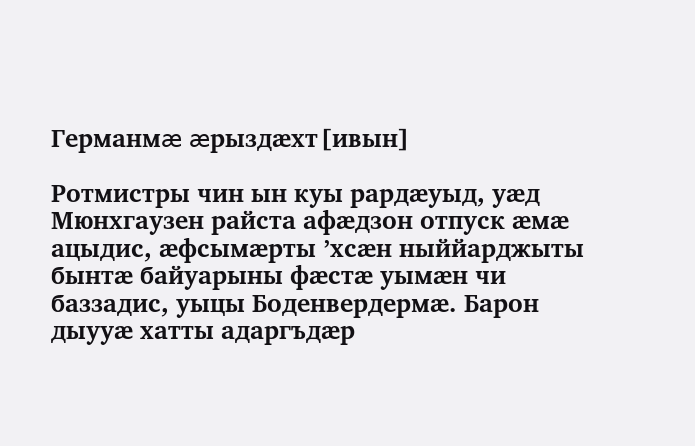Германмæ æрыздæхт[ивын]

Ротмистры чин ын куы рардæуыд, уæд Мюнхгаузен райста афæдзон отпуск æмæ ацыдис, æфсымæрты ’хсæн ныййарджыты бынтæ байуарыны фæстæ уымæн чи баззадис, уыцы Боденвердермæ. Барон дыууæ хатты адаргъдæр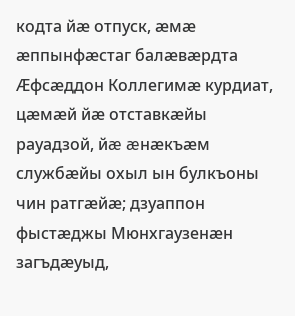кодта йæ отпуск, æмæ æппынфæстаг балæвæрдта Æфсæддон Коллегимæ курдиат, цæмæй йæ отставкæйы рауадзой, йæ æнæкъæм службæйы охыл ын булкъоны чин ратгæйæ; дзуаппон фыстæджы Мюнхгаузенæн загъдæуыд,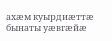ахæм куырдиæттæ бынаты уæвгæйæ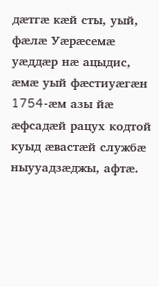дæтгæ кæй сты, уый, фæлæ Уæрæсемæ уæддæр нæ ацыдис, æмæ уый фæстиуæгæн 1754-æм азы йæ æфсадæй рацух кодтой куыд æвастæй службæ ныууадзæджы, афтæ.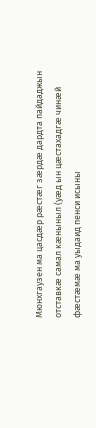Мюнхгаузен ма цасдæр рæстæг зæрдæ дардта пайдаджын отставкæ самал кæныныл (уæд ын цæстахадгæ чинæй фæстæмæ ма уыдаид пенси исыны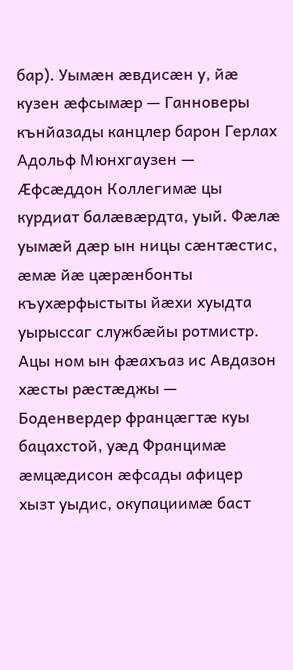бар). Уымæн æвдисæн у, йæ кузен æфсымæр — Ганноверы кънйазады канцлер барон Герлах Адольф Мюнхгаузен — Æфсæддон Коллегимæ цы курдиат балæвæрдта, уый. Фæлæ уымæй дæр ын ницы сæнтæстис, æмæ йæ цæрæнбонты къухæрфыстыты йæхи хуыдта уырыссаг службæйы ротмистр. Ацы ном ын фæахъаз ис Авдазон хæсты рæстæджы — Боденвердер францæгтæ куы бацахстой, уæд Францимæ æмцæдисон æфсады афицер хызт уыдис, окупациимæ баст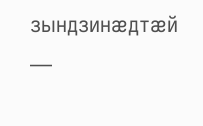зындзинæдтæй —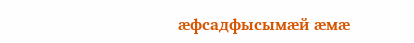æфсадфысымæй æмæ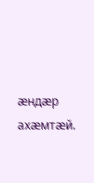æндæр ахæмтæй.